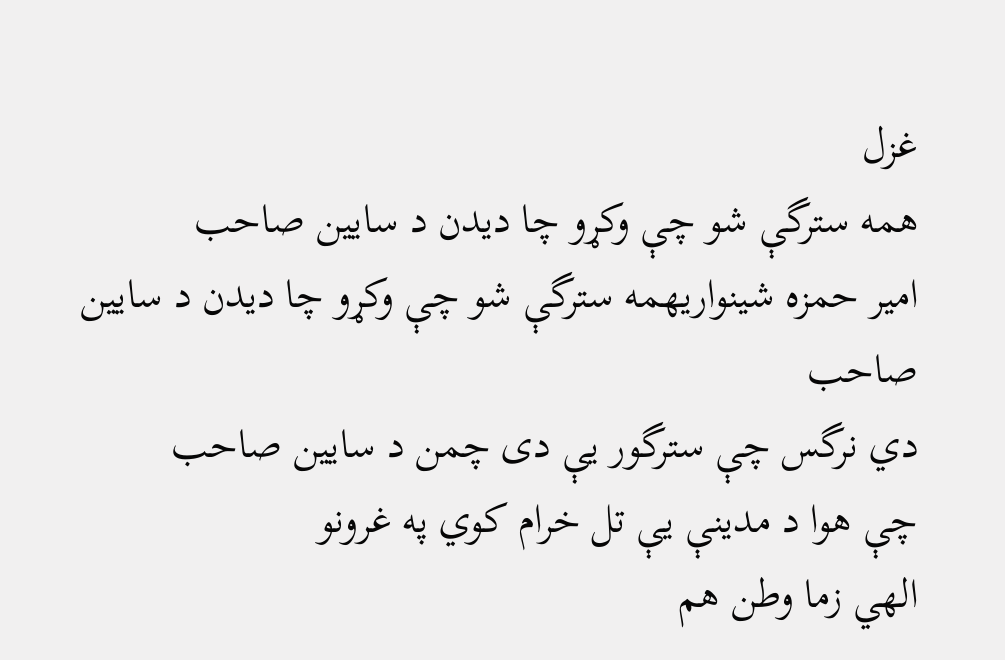غزل
همه سترگې شو چې وکړو چا ديدن د سايين صاحب
امیر حمزه شینواریهمه سترگې شو چې وکړو چا ديدن د سايين صاحب
دي نرگس چې سترگور يې دی چمن د سايين صاحب
چې هوا د مدينې يې تل خرام کوي په غرونو
الهي زما وطن هم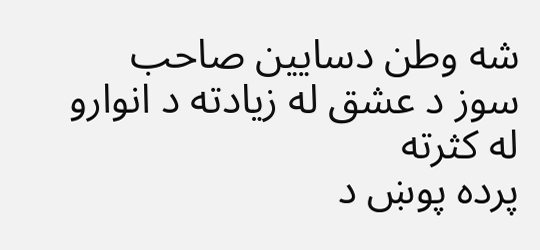شه وطن دسايين صاحب
سوز د عشق له زيادته د انوارو له کثرته
پرده پوښ د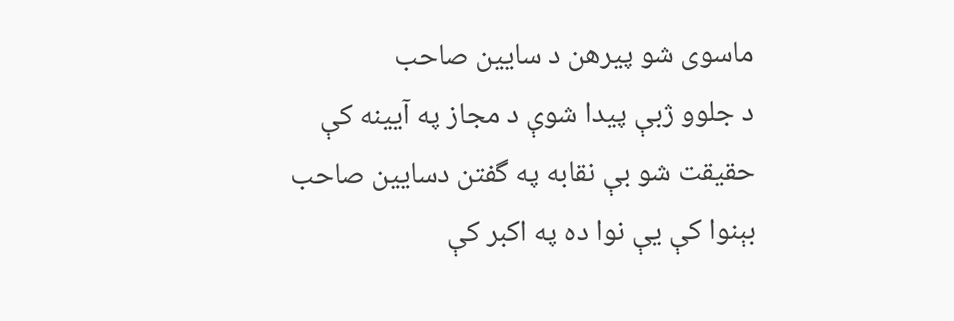ماسوی شو پيرهن د سايين صاحب
د جلوو ژبې پيدا شوې د مجاز په آيينه کې
حقيقت شو بې نقابه په گفتن دسايين صاحب
بېنوا کې يې نوا ده په اکبر کې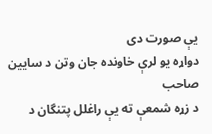يې صورت دی
دواړه يو لرې خاونده جان وتن د سايين صاحب
د زړه شمعې ته يې راغلل پتنگان د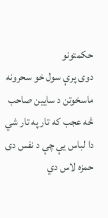حکمتونو
دوی پرې سول خو سحرونه ماسخوتن د سايين صاحب
څه عجب که تار په تار شي دا لباس يې چې د نفس دی
حمزه لاس دي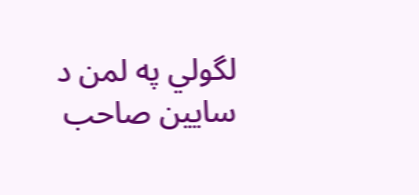لگولي په لمن د سايين صاحب